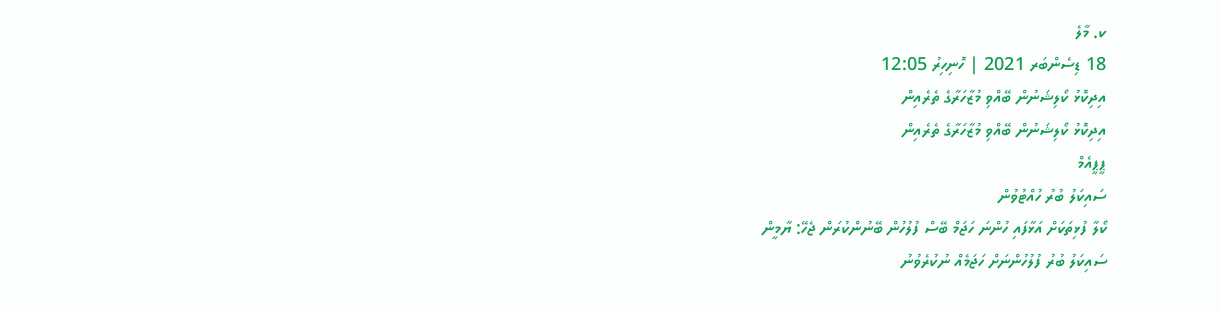ކ. މާލެ
18 ޑިސެންބަރ 2021 | ހޮނިހިރު 12:05
އިދިކޮޅު ކޯލިޝަނުން ބޭއްވި މުޒާހަރާގެ ތެރެއިން
އިދިކޮޅު ކޯލިޝަނުން ބޭއްވި މުޒާހަރާގެ ތެރެއިން
ޕީޕީއެމް
ސައިކަލު ބުރު ހުއްޓުވުން
ކޯލާ ފުޅިތަކަށް އަޅާފައި ހުންނަ ހަޖަމް ބޭސް ފުލުހުން ބޭނުންކުރަން ޖެހޭ: ޔާމީން
ސައިކަލު ބުރު ފުލުހުންނަށް ހަޖަމެއް ނުކުރެވުނު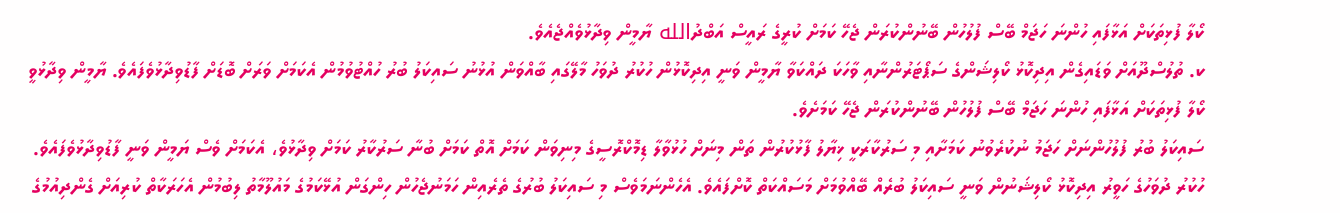ކޯލާ ފުޅިތަކަށް އަޅާފައި ހުންނަ ހަޖަމް ބޭސް ފުލުހުން ބޭނުންކުރަން ޖެހޭ ކަމަށް ކުރީގެ ރައީސް އަބްދުالله ޔާމީން ވިދާޅުވެއްޖެއެވެ.
ކ. ތުލުސްދޫއަށް ވަޑައިގެން އިދިކޮޅު ކޯލިޝަންގެ ސަޕޯޓަރުންނާއި ވާހަކަ ދައްކަވާ ޔާމީން ވަނީ އިދިކޮޅުން ހުކުރު ދުވަހު މާލޭގައި ބާއްވަން އުޅުނު ސައިކަލު ބުރު ހުއްޓުވުމުން އެކަމަށް ވަރަށް ބޮޑަށް ފާޑުވިދާޅުވެފައެވެ. ޔާމީން ވިދާޅުވީ ކޯލާ ފުޅިތަކަށް އަޅާފައި ހުންނަ ހަޖަމް ބޭސް ފުލުހުން ބޭނުންކުރަން ޖެހޭ ކަމަށެވެ.
ސައިކަލު ބުރު ފުލުހުންނަށް ހަޖަމު ނުކުރެވުނު ކަމަށާއި މި ސަރުކާރަކީ ޚިޔާލު ފާޅުކުރުން ތަން މިނަށް ހުޅުވާލާ ޑިމޮކްރޮސީގެ މިނިވަން ކަމަށް އޮތް ކަމަށް ބުނާ ސަރުކާރު ކަމަށް ވިދާޅުވެ، އެކަމަށް ވެސް ޔަމީން ވަނީ ފާޑުވިދާޅުވެފައެވެ.
ހުކުރު ދުވަހުގެ ހަވީރު އިދިކޮޅު ކޯލިޝަނުން ވަނީ ސައިކަލު ބުރެއް ބޭއްވުމަށް މަސައްކަތް ކޮށްފައެވެ. އެހެންނަމަވެސް މި ސައިކަލު ބުރުގެ ތެރެއިން ހަމަނުޖެހުން ހިންގަން އުޅޭކަމުގެ މައުލޫމާތު ލިބުމުން އެހަރަކާތް ކުރިއަށް ގެންދިއުމުގެ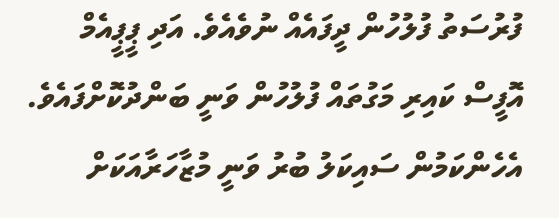ފުރުސަތު ފުލުހުން ދީފައެއް ނުވެއެވެ. އަދި ޕީޕީއެމް އޮފީސް ކައިރި މަގުތައް ފުލުހުން ވަނީ ބަންދުކޮށްފައެވެ.
އެހެންކަމުން ސައިކަލު ބުރު ވަނީ މުޒާހަރާއަކަށް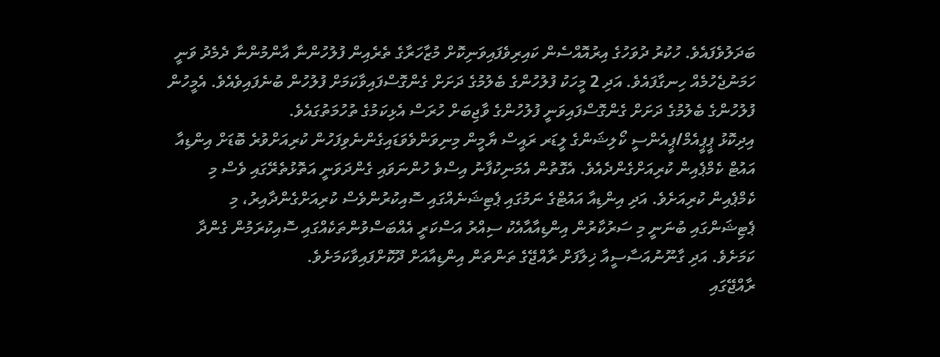ބަދަލުވެފައެވެ. ހުކުރު ދުވަހުގެ އިރުއޮއްސެން ކައިރިވެފައިވަނިކޮށް މުޒާހަރާގެ ތެރެއިން ފުލުހުންނާ އާންމުންނާ ދެމެދު ވަނީ ހަމަނުޖެހުމެއް ހިނގާފައެވެ. އަދި 2 މީހަކު ފުލުހުންގެ ބެލުމުގެ ދަށަށް ގެންގޮސްފައިވާކަމަށް ފުލުހުން ބުނެފައިވެއެވެ. އެމީހުން ފުލުހުންގެ ބެލުމުގެ ދަށަށް ގެންގޮސްފައިވަނީ ފުލުހުންގެ ވާޖިބަށް ހުރަސް އެޅިކަމުގެ ތުހުމަތުގައެވެ.
އިދިކޮޅު ޕީޕީއެމް/ޕީއެންސީ ކޯލިޝަންގެ ލީޑަރ ރައީސް ޔާމީން މިނިވަންވެވަޑައިގެންނެވިފަހުން ކުރިއަށްވުރެ ބޮޑަށް އިންޑިއާ އައުޓް ކެމްޕެއިން ކުރިއަށްގެންދެއެވެ. އެގޮތުން އެމަނިކުފާނު އިސްވެ ހުންނަވައި ގެންދަވަނީ އަތޮޅުތެރޭގައި ވެސް މި ކެމްޕެއިން ކުރިއަށެވެ. އަދި އިންޑިއާ އައުޓްގެ ނަމުގައި ޕެޓިޝަނެއްގައި ސޮއިކުރުންވެސް ކުރިއަށްގެންދާއިރު، މި ޕެޓިޝަންގައި ބުނަނީ މި ސަރުކާރުން އިންޑިއާއާއެކު ސިއްރު އަސްކަރީ އެއްބަސްވުންތަކެއްގައި ސޮއިކުރަމުން ގެންދާ ކަމަށެވެ. އަދި ގާނޫނުއަސާސީއާ ޚިލާފަށް ރާއްޖޭގެ ތަންތަން އިންޑިއާއަށް ދޫކޮށްފައިވާކަމަށެވެ.
ރާއްޖޭގައި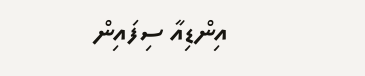އިންޑިއާ ސިފައިން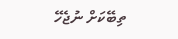ތިބޭކަށް ނުޖެހޭ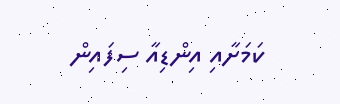ކަމަށާއި އިންޑިއާ ސިފައިން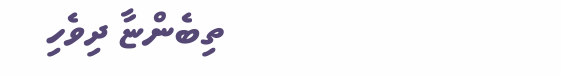ތިބެންޏާ ދިވެހި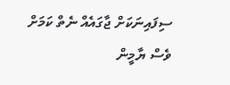ސިފައިނަކަށް ޖާގައެއް ނެތް ކަމަށް ވެސް ޔާމީން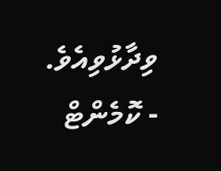ވިދާޅުވިއެވެ.
- ކޮމެންޓް